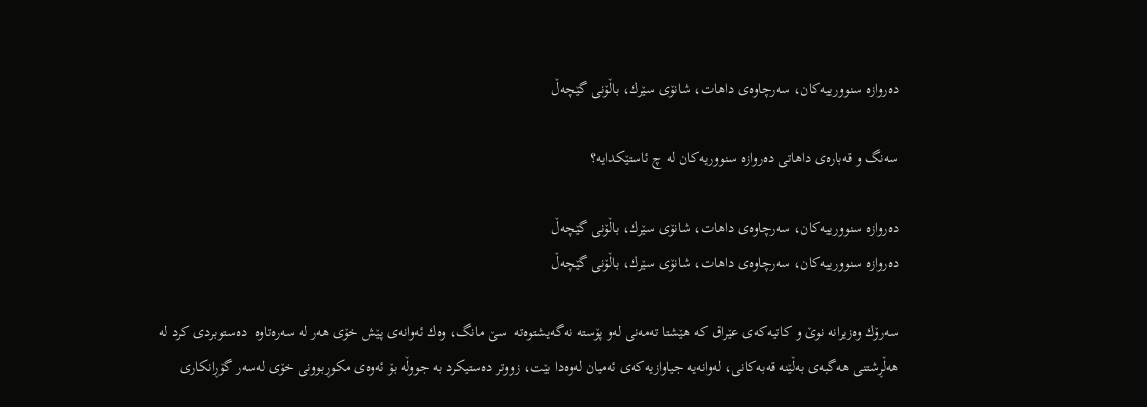ده‌روازه‌ سنوورییه‌كان، سه‌رچاوه‌ی داهات، شانۆی سێرك، باڵۆنی گێچه‌ڵ

سه‌نگ و قه‌باره‌ی داهاتی ده‌روازه‌ سنووریه‌كان له‌ چ ئاستێكدایه‌؟

ده‌روازه‌ سنوورییه‌كان، سه‌رچاوه‌ی داهات، شانۆی سێرك، باڵۆنی گێچه‌ڵ
ده‌روازه‌ سنوورییه‌كان، سه‌رچاوه‌ی داهات، شانۆی سێرك، باڵۆنی گێچه‌ڵ

سه‌رۆك وه‌زیرانه‌ نوێ و كاتیه‌كه‌ی عێراق كه ‌هێشتا ته‌مه‌نی له‌و پۆسته‌ نه‌گه‌یشتوه‌ته‌  سێ مانگ، وه‌ك ئه‌وانه‌ی پێش خۆی هه‌ر له ‌سه‌ره‌تاوه‌  ده‌ستوبردی كرد له‌ هه‌ڵڕشتنی هه‌گبه‌ی به‌ڵێنه‌ قه‌به‌كانی، له‌وانه‌یه‌ جیاوازیه‌كه‌ی ئه‌میان له‌وه‌دا بێت،‌ زووتر ده‌ستیكرد به‌ جووڵه‌ بۆ ئه‌وه‌ی مكوڕبوونی خۆی له‌سه‌ر گۆڕانكاری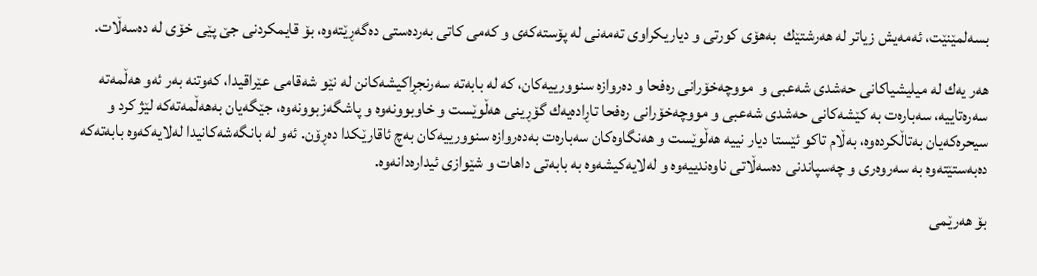بسه‌لمێنێت، ئه‌مه‌یش زیاتر له‌ هه‌رشتێك  بەهۆی كورتی و دیاریكراوی ته‌مه‌نی له ‌پۆسته‌كه‌ی و كه‌می كاتی به‌رده‌ستی ده‌گه‌ڕێته‌وه‌، بۆ قایمكردنی جێ پێی خۆی له‌ ده‌سه‌ڵات.

هه‌ر یه‌ك له‌ میلیشیاكانی حه‌شدی شه‌عبی و  مووچه‌خۆرانی ره‌فحا و ده‌روازه‌ سنوورییه‌كان، كه‌ له‌ بابه‌ته‌ سه‌رنجڕاكیشه‌كانن له‌ نێو شه‌قامی عێراقیدا، كه‌وتنه‌ به‌ر ئه‌و هه‌ڵمه‌ته سه‌ره‌تاییه‌‌، سه‌باره‌ت به‌ كێشه‌كانی حه‌شدی شه‌عبی و مووچه‌خۆرانی ره‌فحا تاڕاده‌یه‌ك گۆڕینی هه‌ڵوێست و خاوبوونه‌وه ‌و پاشگه‌زبوونه‌وه،‌‌ جێگه‌یان به‌هه‌ڵمه‌ته‌كه‌ لێژ كرد و سیحره‌كه‌یان به‌تاڵكرده‌وه‌، به‌ڵام تاكو ئێستا دیار نییه‌ هه‌ڵوێست و هه‌نگاوه‌كان سه‌باره‌ت به‌ده‌روازه‌ سنوورییه‌كان به‌چ ئاقارێكدا ده‌ڕۆن. ئه‌و له‌ بانگه‌شه‌كانیدا له‌لایه‌كه‌وه‌ بابه‌ته‌كه‌ ده‌به‌ستێته‌وه‌ به‌ سه‌روه‌ری و چه‌سپاندنی ده‌سه‌ڵاتی ناوه‌ندییه‌وه ‌و له‌لایه‌كیشه‌وه‌ به‌ بابه‌تی داهات و شێوازی ئیداره‌دانه‌وه‌.

بۆ هه‌رێمی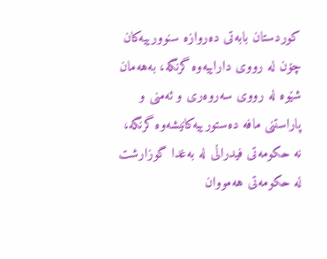كوردستان بابه‌تی ده‌روازه‌ سنوورییه‌كان چۆن له‌ رووی داراییه‌وه‌ گرنگه،‌ به‌هه‌مان شێوه‌ له‌ رووی سه‌روه‌ری و ئه‌منی و پاراستنی مافه‌ ده‌ستورییه‌كانیشه‌وه‌ گرنگه‌، نه‌ حكومه‌تی فیدراڵی له ‌به‌غدا گوزارشت له‌ حكومه‌تی هه‌مووان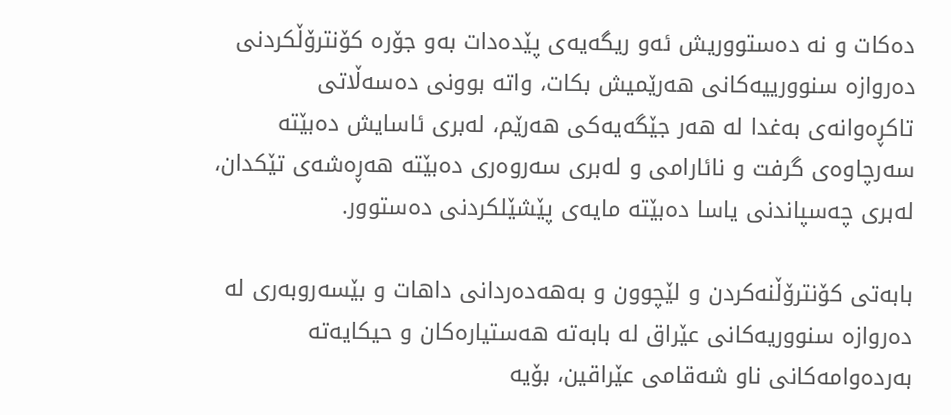ده‌كات و نه‌ ده‌ستووریش ئه‌و ریگه‌یه‌ی پێده‌دات به‌و جۆره‌ ‌كۆنترۆڵكردنی ده‌روازه‌ سنوورییه‌كانی هه‌رێمیش بكات، واته‌‌ بوونی ده‌سه‌ڵاتی تاكڕه‌وانه‌ی به‌غدا له‌ هه‌ر جێگه‌یه‌كی هه‌رێم، له‌بری ئاسایش ده‌بێته‌ سه‌رچاوه‌ی گرفت و نائارامی و له‌بری سه‌روه‌ری ده‌بێته‌ هه‌ڕه‌شه‌ی تێكدان، له‌بری چه‌سپاندنی یاسا ده‌بێتە مایه‌ی پێشێلكردنی ده‌ستوور.

بابه‌تی كۆنترۆڵنه‌كردن و لێچوون و به‌هه‌ده‌ردانی داهات و بێسه‌روبه‌ری له‌ ده‌روازه‌ سنووریه‌كانی عێراق له ‌بابه‌ته‌ هه‌ستیاره‌كان و حیكایه‌ته‌ به‌رده‌وامه‌كانی ناو شه‌قامی عێراقین، بۆیه‌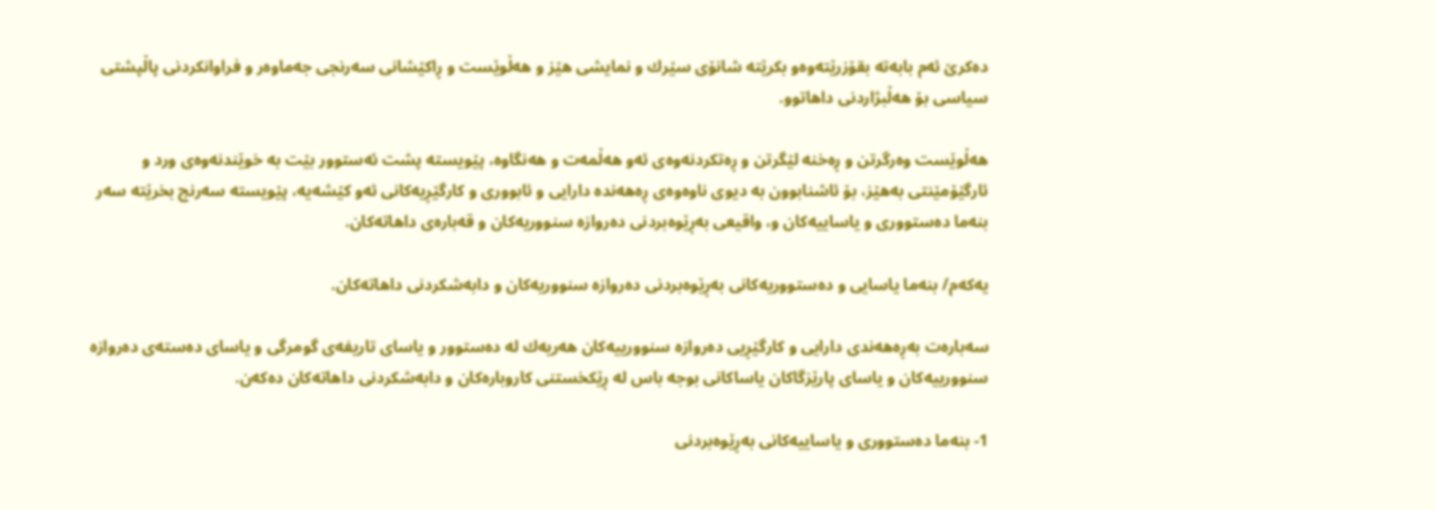ده‌كرێ ئه‌م بابه‌ته‌ بقۆزرێته‌وه‌و بكرێته‌ شانۆی سێرك و نمایشی هێز و هه‌ڵوێست و ڕاكێشانی سه‌رنجی جه‌ماوه‌ر و فراوانكردنی پاڵپشتی سیاسی بۆ هه‌ڵبژاردنی داهاتوو.

هه‌ڵوێست وه‌رگرتن و ڕه‌خنه‌ لێگرتن و ڕه‌تكردنه‌وه‌ی ئه‌و هه‌ڵمه‌ت و هه‌نگاوه‌، پێویسته‌ پشت ئه‌ستوور بێت به‌ خوێندنه‌وه‌ی ورد و ئارگێۆمێنتی به‌هێز، بۆ ئاشنابوون به ‌دیوی ناوه‌وه‌ی ڕه‌هه‌نده‌ دارایی و ئابووری و كارگێڕیه‌كانی ئه‌و كێشه‌یه‌، پێویسته‌ سه‌رنج بخرێته‌ سه‌ر بنه‌ما ده‌ستووری و یاساییه‌كان و، واقیعی به‌ڕێوه‌بردنی ده‌روازه‌ سنووریه‌كان و قه‌باره‌ی داهاته‌كان.

یه‌كه‌م/ بنه‌ما یاسایی و ده‌ستووریه‌كانی به‌ڕێوه‌بردنی ده‌روازه‌ سنووریه‌كان و دابه‌شكردنی داهاته‌كان.

سه‌باره‌ت به‌ڕه‌هه‌ندی دارایی و كارگێڕیی ده‌روازه‌ سنوورییه‌كان هه‌ریه‌ك له‌ ده‌ستوور و یاسای تاریفه‌ی گومرگی و یاسای ده‌سته‌ی ده‌روازه‌ سنوورییه‌كان و یاسای پارێزگاكان یاساكانی بوجه‌ باس له‌ ڕێكخستنی كاروباره‌كان و دابه‌شكردنی داهاته‌كان ده‌كه‌ن.

1- بنه‌ما ده‌ستووری و یاساییه‌كانی به‌ڕێوه‌بردنی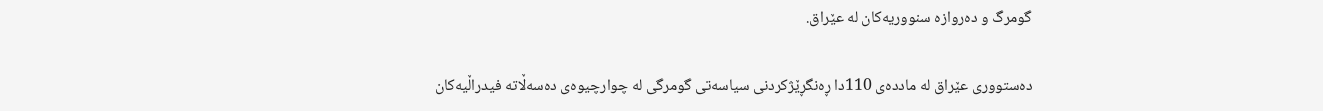گومرگ و ده‌روازه‌ سنووریه‌كان له‌ عێراق.

ده‌ستووری عێراق له‌ مادده‌ی 110دا ڕه‌نگڕێژكردنی سیاسه‌تی گومرگی له‌ چوارچیوه‌ی ده‌سه‌ڵاته‌ فیدراڵیه‌كان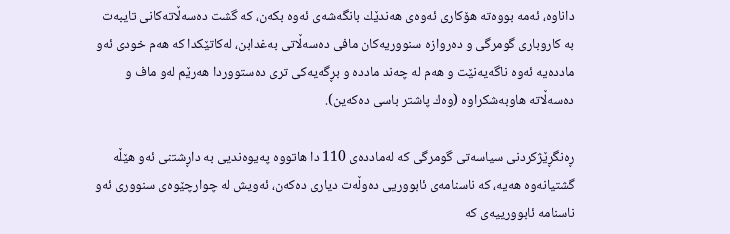داناوه‌، ئه‌مه‌ بووە‌ته‌ هۆكاری ئه‌وه‌ی هه‌ندێك بانگه‌شه‌ی ئه‌وه‌ بكه‌ن، كه‌ گشت ده‌سه‌ڵاته‌كانی تایبه‌ت به ‌كاروباری گومرگی و ده‌روازه‌ سنووریه‌كان مافی ده‌سه‌ڵاتی به‌غدابن، له‌كاتێكدا كه‌ هه‌م خودی ئه‌و مادده‌یه‌ ئه‌وه‌ ناگه‌یه‌نێت و هه‌م له‌ چه‌ند مادده‌ و بڕگه‌یه‌كی تری ده‌ستووردا هه‌رێم له‌و ماف و ده‌سه‌ڵاته‌ هاوبه‌شكراوه‌ (وه‌ك پاشتر باسی ده‌كه‌ین).

ڕه‌نگڕێژكردنی سیاسه‌تی گومرگی كه‌ له‌مادده‌ی 110 دا هاتووه‌ په‌یوه‌ندیی به‌ داڕشتنی ئه‌و هێڵه‌ گشتیانه‌وه‌ هه‌یه‌، كه‌ ناسنامه‌ی ئابووریی ده‌وڵه‌ت دیاری ده‌كه‌ن، ئه‌و‌یش له‌ چوارچێوه‌ی سنووری ئه‌و ناسنامه‌ ئابوورییه‌ی كه‌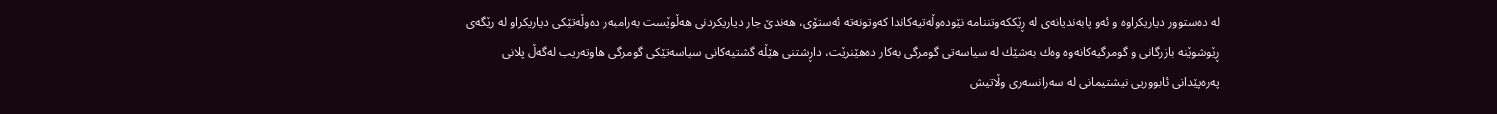له ‌ده‌ستوور دیاریكراوه‌ و ئه‌و پابه‌ندیانه‌ی له‌ ڕێككه‌وتننامه‌ نێوده‌وڵه‌تیه‌كاندا كه‌وتونه‌ته‌ ئه‌ستۆی، هه‌ندێ جار دیاریكردنی هه‌ڵوێست به‌رامبه‌ر ده‌وڵه‌تێكی دیاریكراو له‌ رێگه‌ی ڕێوشوێنه‌ بازرگانی و گومرگیه‌كانه‌وه‌ وه‌ك به‌شێك له‌ سیاسه‌تی گومرگی به‌كار ده‌هێنرێت، داڕشتنی هێڵه‌ گشتیه‌كانی سیاسه‌تێكی گومرگی هاوته‌ریب له‌گه‌ڵ پلانی په‌ره‌پێدانی ئابووریی نیشتیمانی له ‌سه‌رانسه‌ری وڵاتیش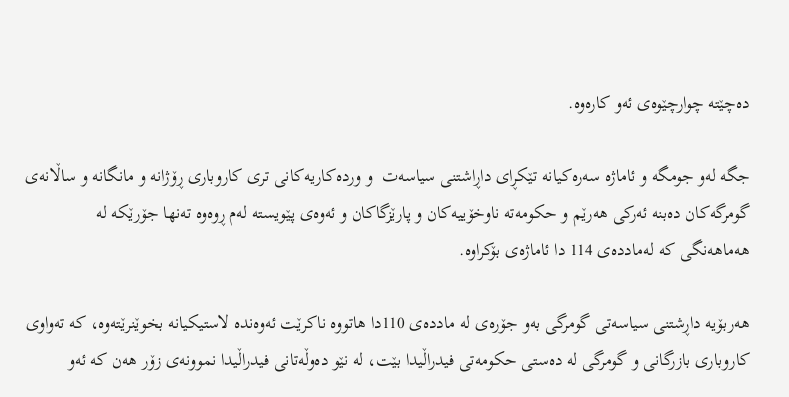ده‌چێته‌ چوارچێوه‌ی ئه‌و كاره‌وه‌.

جگه‌ له‌و جومگه‌ و ئاماژه‌ سه‌ره‌كیانه‌ تێكڕای داڕاشتنی سیاسه‌ت  و ورده‌كاریه‌كانی تری كاروباری ڕۆژانه‌ و مانگانه ‌و ساڵانه‌ی گومرگه‌كان ده‌بنه‌ ئه‌ركی هه‌رێم و حكومه‌ته‌ ناوخۆییه‌كان و پارێزگاكان و ئه‌وه‌ی پێویسته‌ له‌م ڕوه‌وه‌ ته‌نها جۆرێكه‌ له‌ هه‌ماهه‌نگی كه‌ له‌مادده‌ی 114 دا ئاماژه‌ی بۆكراوه‌.

هه‌ربۆیه‌ داڕشتنی سیاسه‌تی گومرگی به‌و جۆره‌ی له‌ مادده‌ی 110دا هاتووه‌ ناكرێت ئه‌وه‌نده‌ لاستیكیانه‌ بخوێنرێته‌وه‌، كه‌ ته‌واوی كاروباری بازرگانی و گومرگی له‌ ده‌ستی حكومه‌تی فیدراڵیدا بێت، له‌ نێو ده‌وڵه‌تانی فیدراڵیدا نموونه‌ی زۆر هه‌ن كه‌ ئه‌و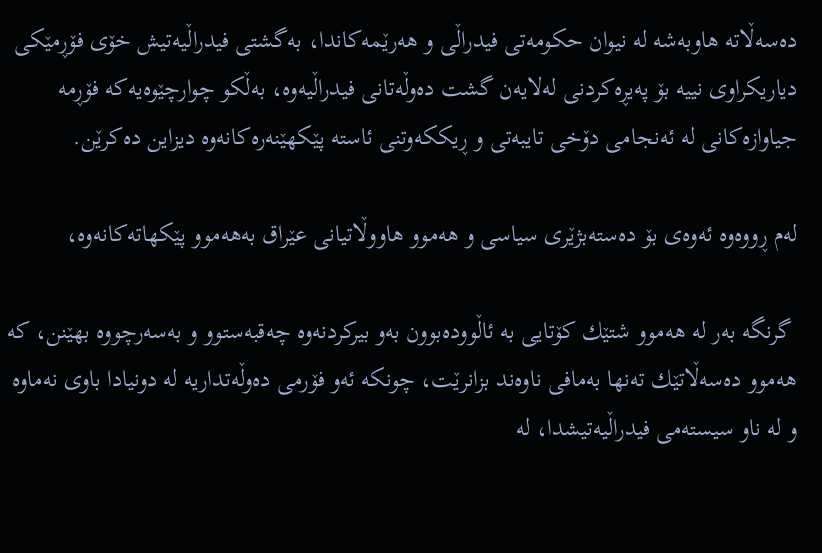ده‌سه‌ڵاته‌ هاوبه‌شه‌ له ‌نیوان حكومه‌تی فیدراڵی و هه‌رێمه‌كاندا، به‌گشتی فیدراڵیه‌تیش خۆی فۆڕمێكی دیاریكراوی نییه‌ بۆ په‌یڕه‌كردنی له‌لایه‌ن گشت ده‌وڵه‌تانی فیدراڵیه‌وه‌، به‌ڵكو چوارچێوه‌یه‌كه‌ فۆڕمه‌ جیاوازه‌كانی له ‌ئه‌نجامی دۆخی تایبه‌تی و ڕیككه‌وتنی ئاسته‌ پێكهێنه‌ره‌كانه‌وه‌ دیزاین ده‌كرێن.

له‌م ڕووه‌وه‌ ئه‌وه‌ی بۆ ده‌سته‌بژێری سیاسی و هه‌موو هاووڵاتیانی عێراق به‌هه‌موو پێكهاته‌كانه‌وه،

 گرنگه‌ به‌ر له‌ هه‌موو شتێك كۆتایی به‌ ئاڵووده‌بوون به‌و بیركردنه‌وه‌ چه‌قبه‌ستوو و به‌سه‌رچووه‌ بهێنن، كه‌ هه‌موو ده‌سه‌ڵاتێك ته‌نها به‌مافی ناوه‌ند بزانرێت، چونكه‌ ئه‌و فۆرمی ده‌وڵه‌تداریه‌ له‌ دونیادا باوی نه‌ماوه‌ و له‌ ناو سیسته‌می فیدراڵیه‌تیشدا، له‌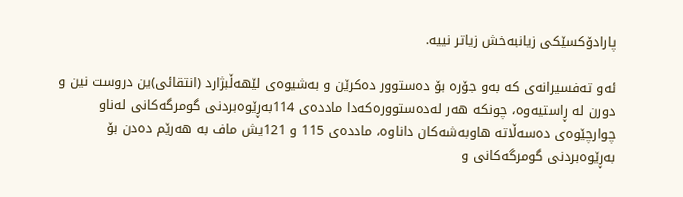پارادۆكسێكی زیانبه‌خش زیاتر نییه‌.

ئه‌و ته‌فسیرانه‌ی كه ‌به‌و جۆره‌ بۆ ده‌ستوور ده‌كرێن و به‌شیوه‌ی لێهه‌ڵبژارد (انتقائی)ین دروست نین و دورن له‌ ڕاستیه‌وه‌، چونكه‌ هه‌ر له‌ده‌ستووره‌كه‌دا مادده‌ی 114به‌ڕێوه‌بردنی گومرگه‌كانی له‌ناو چوارچێوه‌ی ده‌سه‌ڵاته‌ هاوبه‌شه‌كان داناوه‌، مادده‌ی 115 و 121یش ماف به‌ هه‌رێم ده‌دن بۆ به‌ڕێوه‌بردنی گومرگه‌كانی و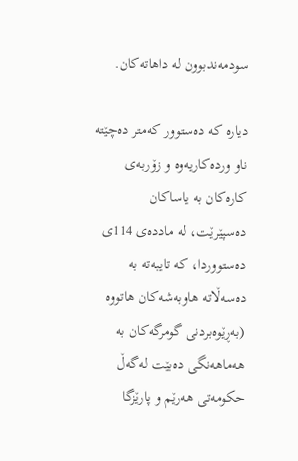سودمه‌ندبوون له‌ داهاته‌كان.

دیاره‌ كه‌ ده‌ستوور كه‌متر ده‌چێته‌ ناو ورده‌كاریه‌وه‌ و زۆربه‌ی كاره‌كان به‌ یاساكان ده‌سپێرێت، له ‌مادده‌ی 114ی ده‌ستووردا، كه‌ تایبه‌ته‌ به‌ ده‌سه‌ڵاته‌ هاوبه‌شه‌كان هاتووه‌ (به‌ڕێوه‌بردنی گومرگه‌كان به‌ هه‌ماهه‌نگی ده‌بێت له‌گه‌ڵ حكومه‌تی هه‌رێم و پارێزگا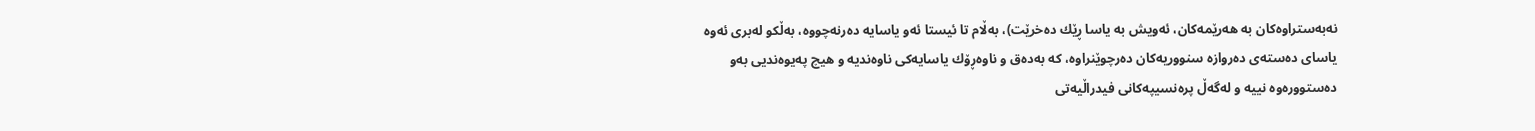نه‌به‌ستراوه‌كان به‌ هه‌رێمه‌كان، ئه‌ویش به‌ یاسا ڕێك ده‌خرێت)، به‌ڵام تا ئیستا ئه‌و یاسایه‌ ده‌رنه‌چووه‌، به‌ڵكو له‌بری ئه‌وه‌ یاسای ده‌سته‌ی ده‌روازه‌ سنووریه‌كان ده‌رچوێنراوه‌، كه‌ به‌ده‌ق و ناوه‌ڕۆك یاسایه‌كی ناوه‌ندیه‌ و هیچ په‌یوه‌ندیی به‌و ده‌ستووره‌وه‌ نییه‌ و له‌گه‌ڵ پره‌نسیپه‌كانی فیدراڵیه‌تی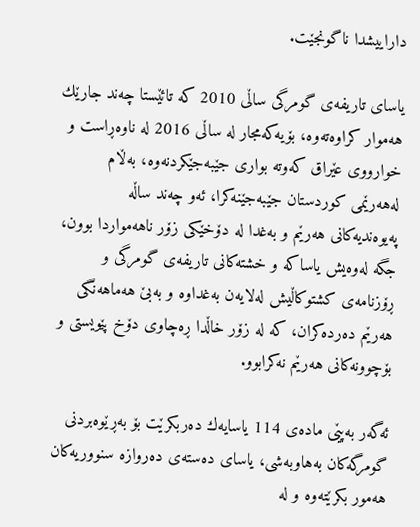داراییشدا ناگونجێت.

یاسای تاریفه‌ی گومرگی ساڵی 2010 كه‌ تائێستا چه‌ند جارێك هه‌موار كراوه‌ته‌وه‌،‌ بۆیه‌كه‌مجار له ‌ساڵی 2016 له‌ ناوه‌ڕاست و خوارووی عێراق كه‌وته‌ بواری جێبه‌جێكردنه‌وه‌، به‌ڵام له‌هه‌رێمی كوردستان جێبه‌جێنه‌كرا، ئه‌و چه‌ند ساڵه‌ په‌یوه‌ندیه‌كانی هه‌رێم و به‌غدا له‌ دۆخێكی زۆر ناهه‌مواردا بوون، جگه‌ له‌وه‌یش یاساكه‌ و خشته‌كانی تاریفه‌ی گومرگی و ڕۆزنامه‌ی كشتوكاڵیش له‌لایه‌ن به‌غداوه‌ و به‌بێ هه‌ماهه‌نگی هه‌رێم ده‌رده‌كران، كه‌ له ‌زۆر خاڵدا ڕه‌چاوی دۆخ پێویستی و بۆچوونه‌كانی هه‌رێم نه‌كرابوو.

ئه‌گه‌ر به‌پێی ماده‌ی 114 یاسایه‌ك ده‌ربكرێت بۆ به‌ڕێوه‌بردنی گومرگه‌كان به‌هاوبه‌شی، یاسای ده‌سته‌ی ده‌روازه‌ سنووریه‌كان هه‌مور بكرێته‌وه‌ و له‌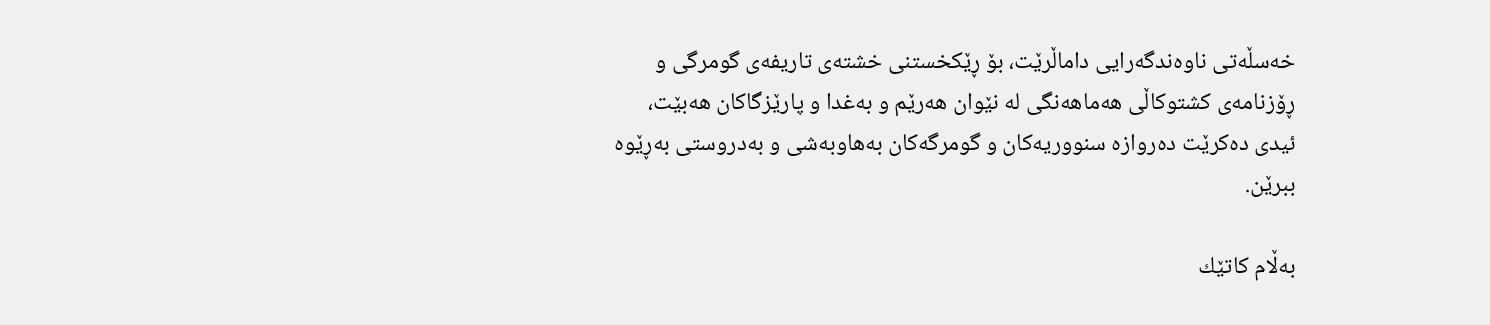خه‌سڵه‌تی ناوه‌ندگه‌رایی داماڵرێت، بۆ ڕێكخستنی خشته‌ی تاریفه‌ی گومرگی و ڕۆزنامه‌ی كشتوكاڵی هه‌ماهه‌نگی له ‌نێوان هه‌رێم و به‌غدا و پارێزگاكان هه‌بێت، ئیدی ده‌كرێت ده‌روازه‌ سنووریه‌كان و گومرگه‌كان به‌هاوبه‌شی و به‌دروستی به‌ڕێوه‌ ببرێن.

به‌ڵام كاتێك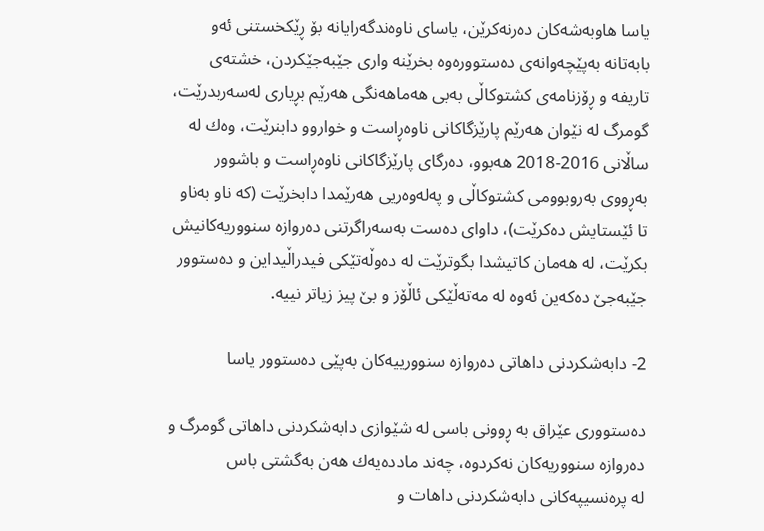یاسا هاوبه‌شه‌كان ده‌رنه‌كرێن، یاسای ناوه‌ندگه‌رایانه‌ بۆ ڕێكخستنی ئه‌و بابه‌تانه‌ به‌پێچه‌وانه‌ی ده‌ستووره‌وه‌ بخرێنه‌ واری جێبه‌جێكردن، خشته‌ی تاریفه‌ و ڕۆزنامه‌ی كشتوكاڵی به‌بی هه‌ماهه‌نگی هه‌رێم بڕیاری له‌سه‌ربدرێت، گومرگ له ‌نێوان هه‌رێم پارێزگاكانی ناوه‌ڕاست و خواروو دابنرێت، وه‌ك له‌ ساڵانی 2016-2018 هه‌بوو، ده‌رگای پارێزگاكانی ناوه‌ڕاست و باشوور به‌ڕووی به‌روبوومی كشتوكاڵی و په‌له‌وه‌ریی هه‌رێمدا دابخرێت (كه‌ ناو به‌ناو تا ئێستایش ده‌كرێت)، داوای ده‌ست به‌سه‌راگرتنی ده‌روازه‌ سنووریه‌كانیش بكرێت، له‌ هه‌مان كاتیشدا بگوترێت له‌ ده‌وڵه‌تێكی فیدراڵیداین و ده‌ستوور جێبه‌جێ ده‌كه‌ین ئه‌وه‌ له‌ مه‌ته‌ڵێكی ئاڵۆز و بێ پیز زیاتر نییه‌.

2- دابه‌شكردنی داهاتی ده‌روازه‌ سنوورییه‌كان به‌پێی ده‌ستوور یاسا

ده‌ستووری عێراق به‌ ڕوونی باسی له‌ شێوازی دابه‌شكردنی داهاتی گومرگ و ده‌روازه‌ سنووریه‌كان نه‌كردوه‌، چه‌ند مادده‌یه‌ك هه‌ن به‌گشتی باس له ‌پره‌نسیپه‌كانی دابه‌شكردنی داهات و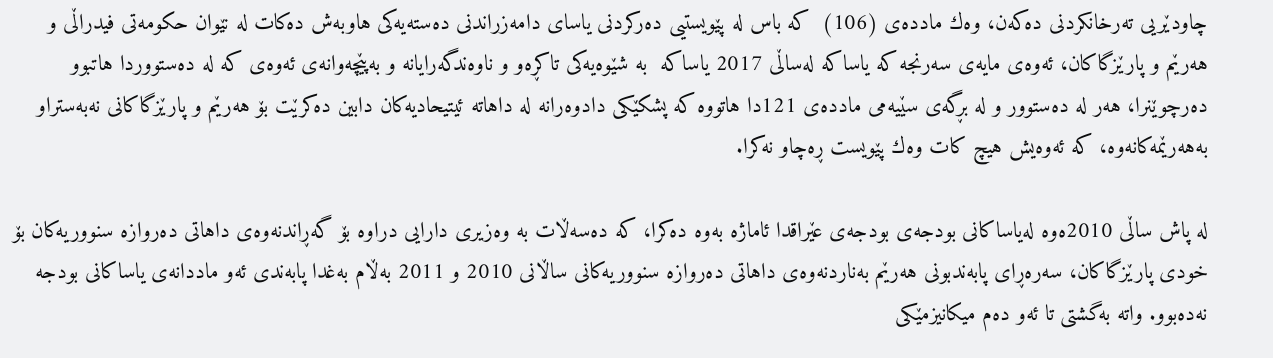چاودێریی ته‌رخانكردنی ده‌كه‌ن، وه‌ك مادده‌ی (106)  كه‌ باس له‌ پێویستیی ده‌ركردنی یاسای دامه‌زراندنی ده‌سته‌یه‌كی هاوبه‌ش ده‌كات له‌ نێوان حكومه‌تی فیدراڵی و هه‌رێم و پارێزگاكان، ئه‌وه‌ی مایه‌ی سه‌رنجه‌ كه‌ یاساكه‌ له‌ساڵی 2017 یاساكه‌  به‌ شێوه‌یه‌كی تاكڕه‌و و ناوه‌ندگه‌رایانه‌ و به‌پێچه‌وانه‌ی ئه‌وه‌ی كه‌ له ‌ده‌ستووردا هاتبوو ده‌رچوێنرا، هه‌ر له ‌ده‌ستوور و له‌ بڕگه‌ی سێیه‌می مادده‌ی 121دا هاتووه‌ كه‌ پشكێكی دادوه‌رانه‌ له‌ داهاته‌ ئیتیحادیه‌كان دابین ده‌كرێت بۆ هه‌رێم و پارێزگاكانی نه‌به‌ستراو به‌هه‌رێمه‌كانه‌وه‌، كه‌ ئه‌وه‌یش هیچ كات وه‌ك پێویست ڕه‌چاو نه‌كرا.

له‌ پاش ساڵی 2010ه‌وه‌ له‌یاساكانی بودجه‌ی بودجه‌ی عێراقدا ئاماژه‌ به‌وه‌ ده‌كرا، كه‌ ده‌سه‌ڵات به ‌وه‌زیری دارایی دراوه‌ بۆ گه‌ڕاندنه‌وه‌ی داهاتی ده‌روازه‌ سنووریه‌كان بۆ خودی پارێزگاكان، سه‌ره‌ڕای پابه‌ندبونی هه‌رێم به‌ناردنه‌وه‌ی داهاتی ده‌روازه ‌سنووریه‌كانی ساڵانی 2010 و 2011 به‌ڵام به‌غدا پابه‌ندی ئه‌و ماددانه‌ی یاساكانی بودجه‌ نه‌ده‌بوو. واته‌ به‌گشتی تا ئه‌و ده‌م میكانیزمێكی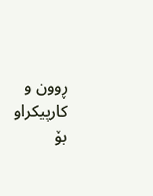ڕوون و كارپیكراو بۆ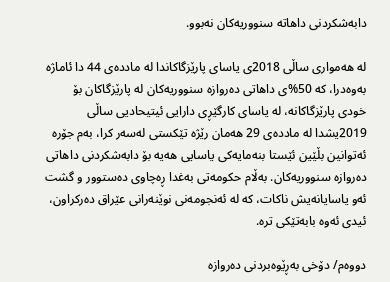دابه‌شكردنی داهاته‌ سنووریه‌كان نه‌بوو.

له‌ هه‌مواری ساڵی 2018ی یاسای پارێزگاكاندا له‌ مادده‌ی 44 دا ئاماژه‌ به‌وه‌درا، كه‌ 50%ی داهاتی ده‌روازه‌ سنووریه‌كان له‌ پارێزگاكان بۆ خودی پارێزگاكانه‌، له‌ یاسای كارگێڕی دارایی ئیتیحادیی ساڵی 2019یشدا له‌ مادده‌ی 29 هه‌مان رێژه‌ تێكستی له‌سه‌ر كرا، به‌م جۆره‌ ئه‌توانین بڵێین ئێستا بنه‌مایه‌كی یاسایی هه‌یه‌ بۆ دابه‌شكردنی داهاتی ده‌روازه‌ سنووریه‌كان. به‌ڵام‌ حكومه‌تی به‌غدا ڕه‌چاوی ده‌ستوور و گشت ئه‌و یاسایانه‌یش ناكات، كه‌ له‌ ئه‌نجومه‌نی نوێنه‌رانی عێراق ده‌ركراون، ئیدی ئه‌وه‌ بابه‌تێكی تره‌.

دووه‌م/ دۆخی به‌ڕێوه‌بردنی ده‌روازه‌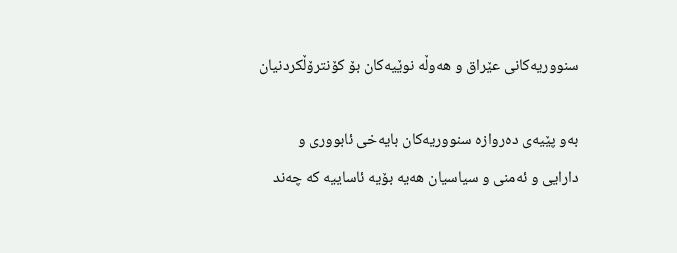سنووریه‌كانی عێراق و هه‌وڵه‌ نوێیه‌كان بۆ كۆنترۆڵكردنیان

به‌و پێیه‌ی‌ ده‌روازه‌ سنووریه‌كان بایه‌خی ئابووری و دارایی و ئه‌منی و سیاسیان هەیه‌ بۆیه‌ ئاساییه‌ كه‌ چه‌ند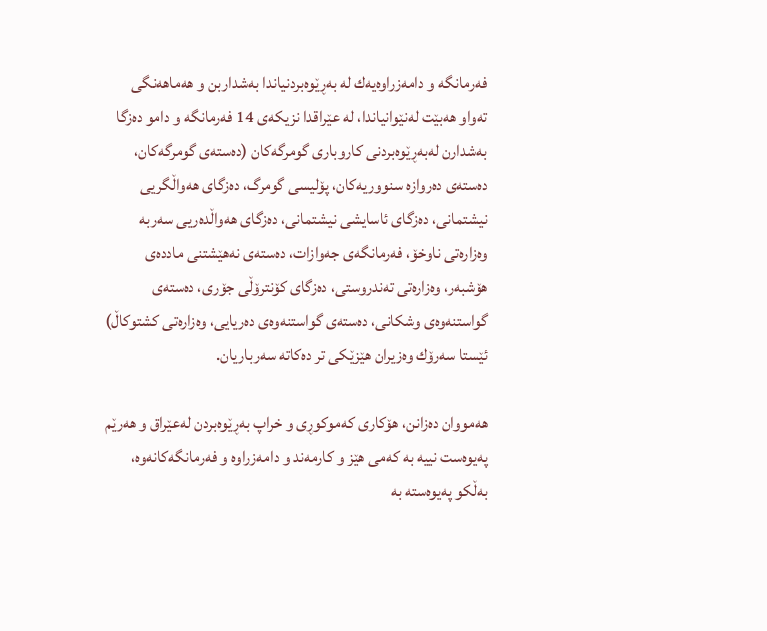فه‌رمانگه‌ و دامه‌زراوه‌یه‌ك له‌ به‌ڕێوه‌بردنیاندا به‌شداربن و هه‌ماهه‌نگی ته‌واو هه‌بێت له‌نێوانیاندا، له‌ عێراقدا نزیكه‌ی 14 فه‌رمانگه‌ و دامو ده‌زگا به‌شدارن له‌به‌ڕێوه‌بردنی كاروباری گومرگه‌كان (ده‌سته‌ی گومرگه‌كان، ده‌سته‌ی ده‌روازه‌ سنووریه‌كان، پۆلیسی گومرگ، ده‌زگای هه‌واڵگریی نیشتمانی، ده‌زگای ئاسایشی نیشتمانی، ده‌زگای هه‌واڵده‌ریی سه‌ربه‌ وه‌زاره‌تی ناوخۆ، فه‌رمانگه‌ی جه‌وازات، ده‌سته‌ی نه‌هێشتنی مادده‌ی هۆشبه‌ر، وه‌زاره‌تی ته‌ندروستی، ده‌زگای كۆنترۆڵی جۆری، ده‌سته‌ی گواستنه‌وه‌ی وشكانی، ده‌ستەی ‌گواستنه‌وه‌ی ده‌ریایی، وه‌زاره‌تی كشتوكاڵ) ئێستا سه‌رۆك وه‌زیران هێزێكی تر ده‌كاته‌ سه‌رباریان.

هه‌مووان ده‌زانن،‌ هۆكاری كه‌موكوڕی و خراپ به‌ڕێوه‌بردن له‌عێراق و هه‌رێم په‌یوه‌ست نییه‌ به‌ كه‌می هێز و كارمه‌ند و دامه‌زراوه‌ و فه‌رمانگه‌كانه‌وه‌، به‌ڵكو په‌یوه‌سته‌ به‌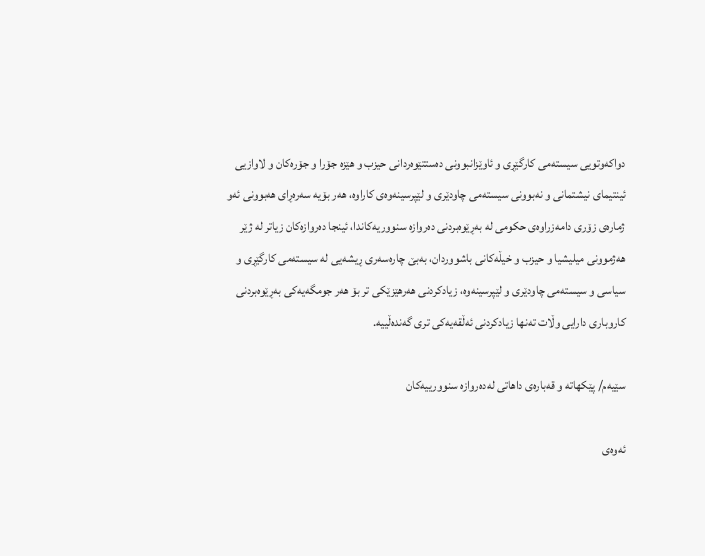دواكه‌وتویی سیسته‌می كارگێڕی و ئاوێزانبوونی ده‌ستتێوه‌ردانی حیزب و هێزه‌ جۆرا و جۆره‌كان و لاوازیی ئینتیمای نیشتمانی و نه‌بوونی سیسته‌می چاودێری و لێپرسینه‌وه‌ی كاراوه‌، هه‌ر بۆیه‌ سه‌ره‌ڕای هه‌بوونی ئه‌و ژماره‌ی زۆری دامه‌زراوه‌ی حكومی له‌ به‌ڕێوه‌بردنی ده‌روازه‌ سنووریه‌كاندا، ئینجا ده‌روازه‌كان زیاتر له‌ ژێر هه‌ژموونی میلیشیا و حیزب و خیڵه‌كانی باشووردان، به‌بێ چاره‌سه‌ری ڕیشه‌یی له‌ سیسته‌می كارگێڕی و سیاسی و سیسته‌می چاودێری و لێپرسینه‌وه‌، زیادكردنی هه‌رهێزێكی تر بۆ هه‌ر جومگه‌یه‌كی به‌ڕێوه‌بردنی كاروباری دارایی وڵات ته‌نها زیادكردنی ئه‌ڵقه‌یه‌كی تری گه‌نده‌ڵییه‌.

سێیه‌م/ پێكهاته‌ و قه‌باره‌ی داهاتی له‌ده‌روازه‌ سنوورییه‌كان

ئه‌وه‌ی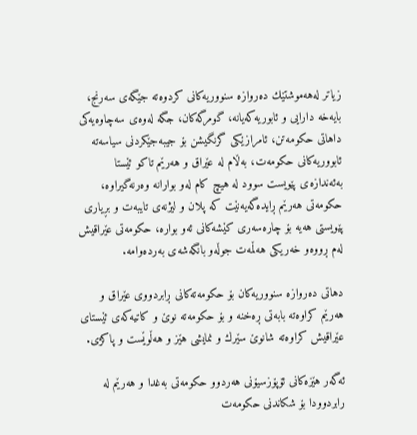زیاتر له‌هه‌موشتێك ده‌روازه‌ سنووریه‌كانی كردوه‌ته‌ جێگه‌ی سه‌رنج، بایه‌خه‌ دارایی و ئابوریه‌كه‌یانه‌، گومرگه‌كان، جگه‌ له‌وه‌ی سه‌چاوه‌یه‌كی داهاتی حكومه‌تن، ئامرازێكی گرنگیشن بۆ جیبه‌جێكردنی سیاسه‌ته‌ ئابووریه‌كانی حكومه‌ت، به‌ڵام له‌ عێراق و هه‌رێم تاكو ئێستا به‌ئه‌ندازه‌ی پێویست سوود له‌ هیچ كام له‌و بوارانه‌ وه‌رنه‌گیراوه‌، حكومه‌تی هه‌رێم ڕایده‌گه‌یه‌نێت كه‌ پلان و لیژنه‌ی تایبه‌ت و بڕیاری پێویستی هه‌یه‌ بۆ چاره‌سه‌ری كێشه‌كانی ئه‌و بواره‌، حكومه‌تی عێراقیش له‌م ڕووه‌و خه‌ریكی هه‌ڵمه‌ت جوڵه‌و بانگه‌شه‌ی به‌رده‌وامه‌.

دهاتی ده‌روازه ‌سنووریه‌کان بۆ حكومه‌ته‌كانی ڕابردووی عێراق و هه‌رێم كراوه‌ته‌ بابه‌تی ڕه‌خنه‌ و بۆ حكومه‌ته‌ نوێ و كاتیه‌كه‌ی ئێستای عێراقیش كراوه‌ته‌ شانوێ سێرك و نمایشی هێز و هه‌ڵوێست و پاكژی.

ئه‌گه‌ر هێزه‌كانی ئۆپۆزسیۆنی هه‌ردوو حكومه‌تی به‌غدا و هه‌رێم له رابردوودا بۆ شكاندنی حكومه‌ت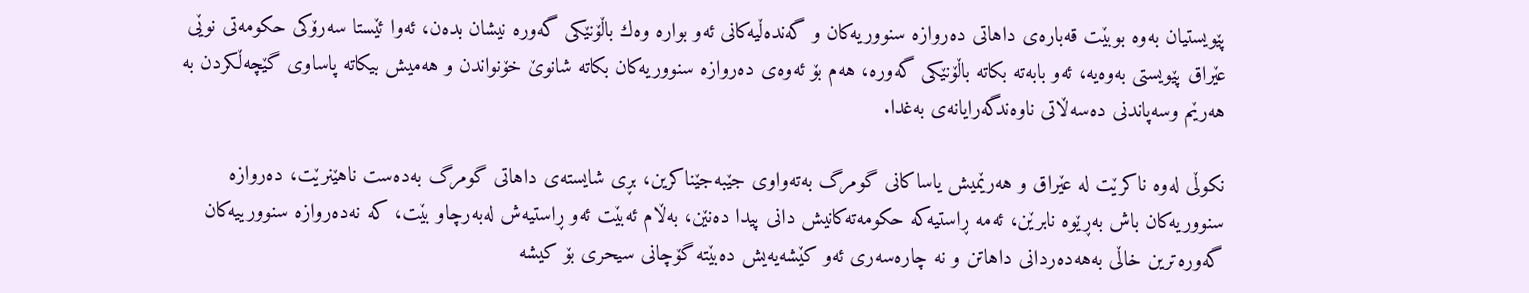پێویستیان به‌وه‌ بوبێت قه‌باره‌ی داهاتی ده‌روازه‌ سنووریه‌كان و گه‌نده‌ڵیه‌كانی ئه‌و بواره‌ وه‌ك باڵۆنێكی گه‌وره‌ نیشان بده‌ن، ئه‌وا ئێستا سه‌رۆكی حكومه‌تی نوێی عێراق پێویستی به‌وه‌یه‌،‌ ئه‌و بابه‌ته‌ بكاته‌ باڵۆنێكی گه‌وره‌، هه‌م بۆ ئه‌وه‌ی ده‌روازه‌ سنووریه‌كان بكاته‌ شانوێ خۆنواندن و هه‌میش بیكاته‌ پاساوی گێچه‌ڵكردن به‌ هه‌رێم وسه‌پاندنی ده‌سه‌ڵاتی ناوه‌ندگه‌رایانه‌ی به‌غدا.

نكوڵی له‌وه‌ ناكرێت له‌ عێراق و هه‌رێمیش یاساكانی گومرگ به‌ته‌واوی جێبه‌جێناكرین، بڕی شایسته‌ی داهاتی گومرگ به‌ده‌ست ناهێنرێت، ده‌روازه‌ سنووریه‌كان باش به‌ڕێوه‌ نابرێن، ئه‌مه‌ ڕاستیه‌كه‌ حكومه‌ته‌كانیش دانی پیدا ده‌نێن، به‌ڵام ئه‌بێت ئه‌و ڕاستیه‌ش له‌به‌رچاو بێت، كه‌ نه‌ده‌روازه‌ سنوورییه‌كان گه‌وره‌ترین خاڵی به‌هه‌ده‌ردانی داهاتن و نه‌ چاره‌سه‌ری ئه‌و كێشه‌یه‌یش ده‌بێته‌ گۆچانی سیحری بۆ كیشه‌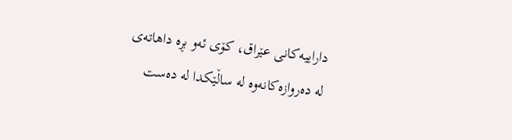داراییه‌كانی عێراق، كۆی ئه‌و بڕه‌ داهاته‌ی له ‌ده‌روازه‌كانه‌وه‌ له‌ ساڵێكدا له‌ ‌ده‌ست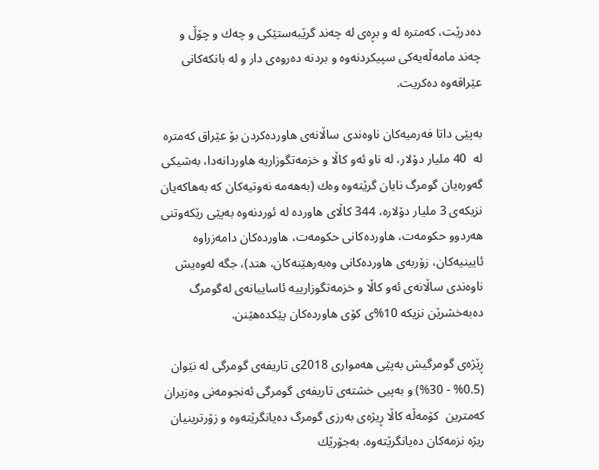ده‌درێت، كه‌متره‌ له‌ و بڕه‌ی له‌ چه‌ند گرێبه‌ستێكی و چه‌ك و چۆڵ و چه‌ند مامه‌ڵه‌یه‌كی سپیكردنه‌وه و بردنه‌ ده‌روه‌ی دار و له‌ بانكه‌كانی عێراقه‌وه‌ ده‌كریت.

به‌پێی داتا فه‌رمیه‌كان ‌ناوه‌ندی ساڵانه‌ی هاورده‌كردن بۆ عێراق‌ كه‌متره‌ له‌  40 ملیار دۆلار، له‌ ناو ئه‌و كاڵا و خزمه‌تگوزاریه‌ هاوردانه‌دا، به‌شیكی گه‌وره‌یان گومرگ نایان گرێته‌وه‌ وه‌ك (به‌هه‌مه‌ نه‌وتیه‌كان كه‌ به‌هاكه‌یان نزیكه‌ی 3 ملیار دۆلاره‌، 344 كاڵای هاورده‌ له‌ ئوردنه‌وه‌ به‌پێی رێکه‌وتنی هه‌ردوو حكومه‌ت، هاورده‌كانی حكومه‌ت، هاورده‌كان دامه‌زراوه‌ ئایینیه‌كان، زۆربه‌ی هاورده‌كانی وه‌به‌رهێنه‌كان، هتد)، جگه‌ له‌وه‌یش ناوه‌ندی ساڵانه‌ی ئه‌و كاڵا و خزمه‌تگوزارییه‌ ئاساییانه‌ی له‌گومرگ ده‌به‌خشرێن نزیكه ‌10%ی كۆی هاورده‌كان پێكده‌هێنن.

ڕێژه‌ی گومرگیش به‌پێی هه‌مواری 2018ی تاریفه‌ی گومرگی له‌ نێوان (0.5% - 30%) و به‌پیی خشته‌ی تاریفه‌ی گومرگی ئه‌نجومه‌نی وه‌زیران كه‌مترین  كۆمه‌ڵه‌ كاڵا ڕیژه‌ی به‌رزی گومرگ ده‌یانگرێته‌وه‌ و زۆرترینیان ریژه‌ نزمه‌كان ده‌یانگرێته‌وه‌. به‌جۆرێك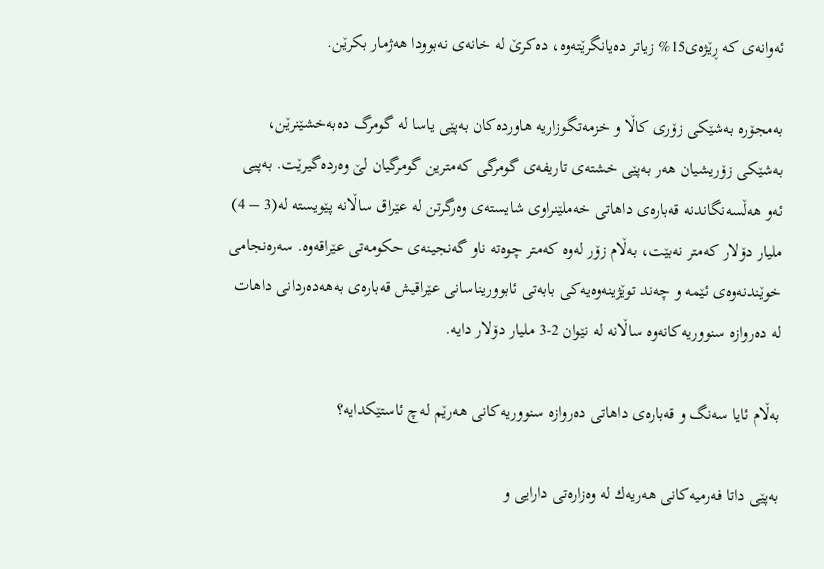ئه‌وانه‌ی كه‌ ڕێژه‌ی15% زیاتر ده‌یانگرێته‌وه‌، ده‌كرێ له‌ خانه‌ی نه‌بوودا هه‌ژمار بكرێن.

به‌مجۆره‌ به‌شێكی زۆری كاڵا و خزمه‌تگوزاریه‌ هاورده‌كان به‌پێی یاسا له‌ گومرگ ده‌به‌خشێنرێن، به‌شێكی زۆریشیان هه‌ر به‌پێی خشته‌ی تاریفه‌ی گومرگی كه‌مترین گومرگیان لێ وه‌رده‌گیرێت. به‌پیی ئه‌و هه‌ڵسه‌نگاندنه‌ قه‌باره‌ی داهاتی خه‌ملێنراوی شایسته‌ی وه‌رگرتن له‌ عێراق ساڵانه‌ پێویسته‌ له‌(3 – 4) ملیار دۆلار كه‌متر نه‌بێت، به‌ڵام زۆر له‌وه‌ كه‌متر چوه‌ته‌ ناو گه‌نجینه‌ی حكومه‌تی عێراقه‌وه‌. سه‌ره‌نجامی خوێندنه‌وه‌ی ئێمه ‌و چه‌ند توێژینه‌وه‌یه‌كی بابه‌تی ئابووریناسانی عێراقیش قه‌باره‌ی به‌هه‌ده‌ردانی داهات له‌ ده‌روازه‌ سنووریه‌كانه‌وه‌ ساڵانه‌ له‌ نێوان 2-3 ملیار دۆلار دایه‌.

به‌ڵام ئایا سه‌نگ و قه‌باره‌ی داهاتی ده‌روازه‌ سنووریه‌كانی هه‌رێم له‌چ ئاستێكدایه‌؟

به‌پێی داتا فه‌رمیه‌كانی هه‌ریه‌ك له‌ وه‌زاره‌تی دارایی و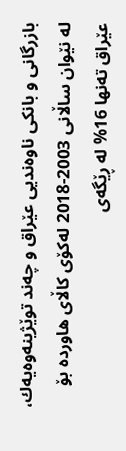بازرگانی و بانكی ناوه‌ندیی عێراق و چه‌ند توێژینه‌وه‌یه‌ك، له‌ نێوان ساڵانی 2003-2018 له‌كۆی كاڵای هاورده‌ بۆ عێراق ته‌نها 16% له‌ ڕێگه‌ی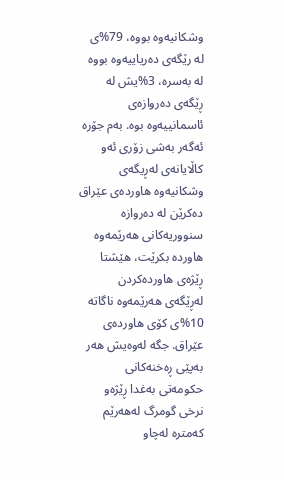وشكانیه‌وه‌ بووه‌، 79%ی له‌ رێگه‌ی ده‌ریاییه‌وه‌ بووه‌ له‌ به‌سره‌، 3%یش له‌ ڕێگه‌ی ده‌روازه‌ی ئاسمانییه‌وه‌ بوه‌. به‌م جۆره‌ ئه‌گه‌ر به‌شی زۆری ئه‌و كاڵایانه‌ی له‌ڕیگه‌ی وشكانیه‌وه‌ هاورده‌ی عێراق ده‌كرێن له‌ ده‌روازه‌ سنووریه‌كانی هه‌رێمه‌وه‌ هاورده‌ بكرێت، هێشتا ڕێژه‌ی هاورده‌كردن له‌ڕێگه‌ی هه‌رێمه‌وه‌ ناگاته‌ 10%ی كۆی هاورده‌ی عێراق. جگه‌ له‌وه‌یش هه‌ر به‌پێی ڕه‌خنه‌كانی حكومه‌تی به‌غدا ڕێژه‌و نرخی گومرگ له‌هه‌رێم كه‌متره‌ له‌چاو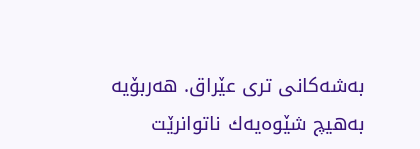به‌شه‌كانی تری عێراق. هه‌ربۆیه‌ به‌هیچ شێوه‌یه‌ك ناتوانرێت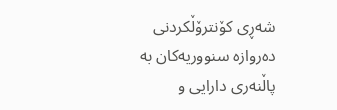شه‌ڕی كۆنترۆڵكردنی ده‌روازه‌ سنووریه‌كان به‌ پاڵنه‌ری دارایی و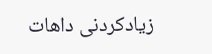زیادكردنی داهات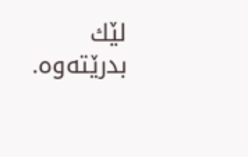لێك بدرێته‌وه‌.